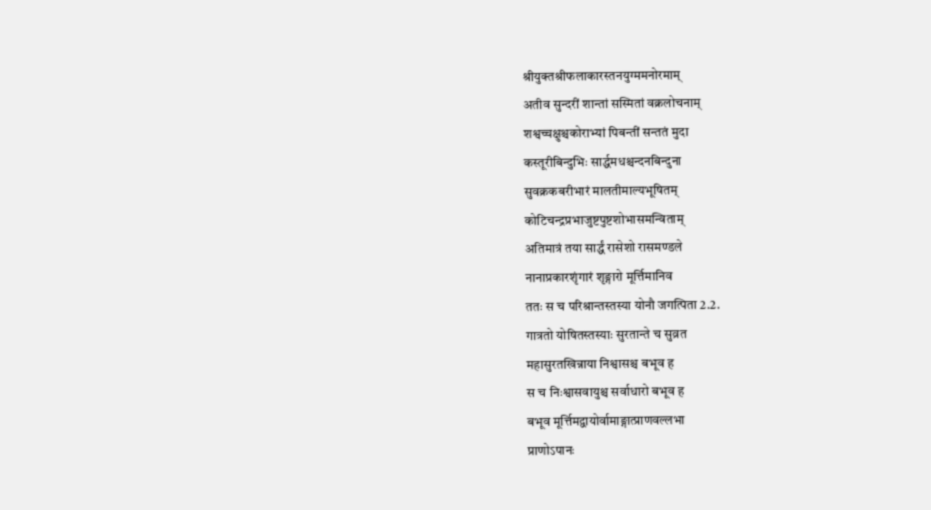श्रीयुक्तश्रीफलाकारस्तनयुग्ममनोरमाम्
अतीव सुन्दरीं शान्तां सस्मितां वक्रलोचनाम्
शश्वच्चक्षुश्चकोराभ्यां पिबन्तीं सन्ततं मुदा
कस्तूरीबिन्दुभिः सार्द्धमधश्चन्दनबिन्दुना
सुवक्रकबरीभारं मालतीमाल्यभूषितम्
कोटिचन्द्रप्रभाजुष्टपुष्टशोभासमन्विताम्
अतिमात्रं तया सार्द्धं रासेशो रासमण्डले
नानाप्रकारशृंगारं शृङ्गारो मूर्त्तिमानिव
ततः स च परिश्रान्तस्तस्या योनौ जगत्पिता 2.2.
गात्रतो योषितस्तस्याः सुरतान्ते च सुव्रत
महासुरतखिन्नाया निश्वासश्च बभूव ह
स च निःश्वासवायुश्च सर्वाधारो बभूव ह
बभूव मूर्त्तिमद्वायोर्वामाङ्गात्प्राणवल्लभा
प्राणोऽपानः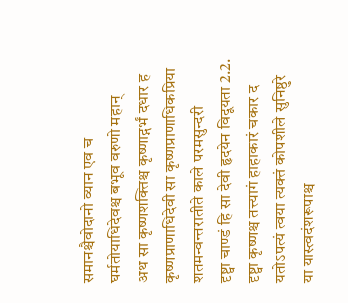समानश्चैवोदानो व्यान एव च
घर्मतोयाधिदेवश्च बभूव वरुणो महान्
अथ सा कृष्णशक्तिश्च कृष्णाद्गर्भं दधार ह
कृष्णप्राणाधिदेवी सा कृष्णप्राणाधिकप्रिया
शतमन्वन्तरातीते काले परमसुन्दरी
दृष्ट्वा चाण्डं हि सा देवी हृदयेन विदूयता 2.2.
दृष्ट्वा कृष्णश्च तत्त्यागं हाहाकारं चकार द
यतोऽपत्यं त्वया त्यक्तं कोपशीले सुनिष्ठुरे
या यास्त्वदंशरूपाश्च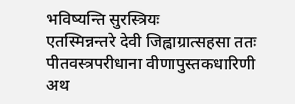भविष्यन्ति सुरस्त्रियः
एतस्मिन्नन्तरे देवी जिह्वाग्रात्सहसा ततः
पीतवस्त्रपरीधाना वीणापुस्तकधारिणी
अथ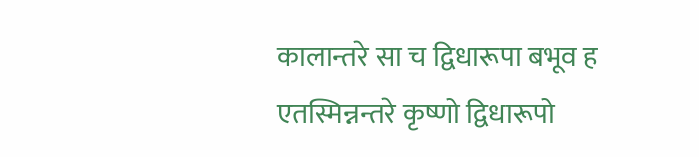कालान्तरे सा च द्विधारूपा बभूव ह
एतस्मिन्नन्तरे कृष्णो द्विधारूपो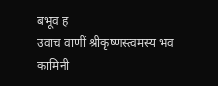बभूव ह
उवाच वाणीं श्रीकृष्णस्त्वमस्य भव कामिनी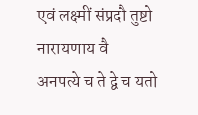एवं लक्ष्मीं संप्रदौ तुष्टो नारायणाय वै
अनपत्ये च ते द्वे च यतो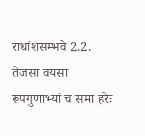राधांशसम्भवे 2.2.
तेजसा वयसा रूपगुणाभ्यां च समा हरेः